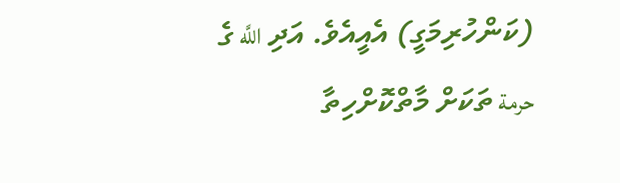(ކަންހުރިމަގީ) އެއީއެވެ. އަދި اللَّه ގެ حرمة ތަކަށް މާތްކޮށްހިތާ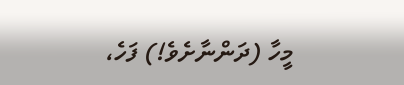މީހާ (ދަންނާށެވެ!) ފަހެ،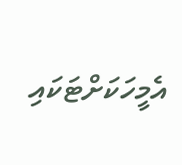އެމީހަކަށްޓަކައި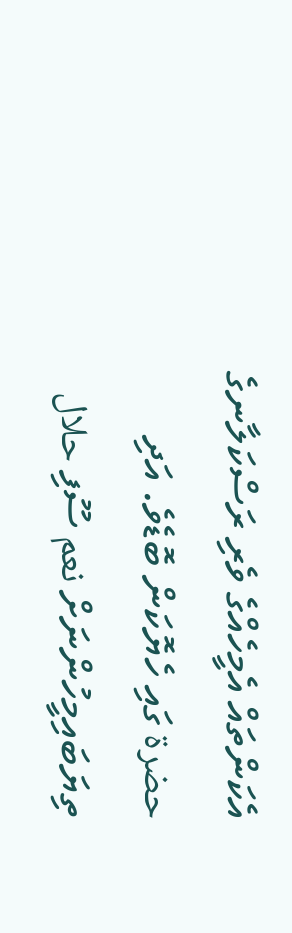އެކަންތައް އެމީހެއްގެ ވެރި ރަސްކަލާނގެ حضرة ގައި ހެޔޮކަން ބޮޑެވެ. އަދި ތިޔަބައިމީހުންނަށް نعم ސޫފި حلال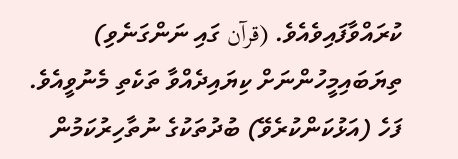ކުރައްވާފައިވެއެވެ. (قرآن ގައި ނަންގަނެވި) ތިޔަބައިމީހުންނަށް ކިޔައިދެއްވާ ތަކެތި މެނުވީއެވެ. ފަހެ (އަޅުކަންކުރެވޭ) ބުދުތަކުގެ ނުތާހިރުކަމުން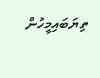ތިޔަބައިމީހުން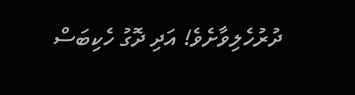ދުރުހެލިވާށެވެ! އަދި ދޮގު ހެކިބަސް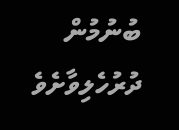ބުނުމުން ދުރުހެލިވާށެވެ